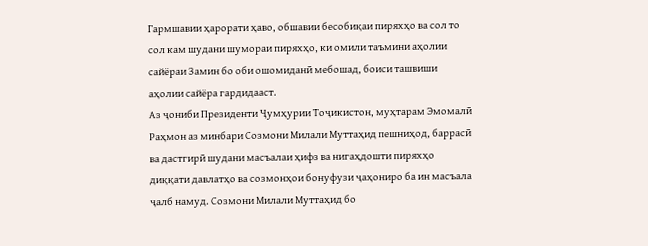Гармшавии ҳарорати ҳаво, обшавии бесобиқаи пиряхҳо ва сол то сол кам шудани шумораи пиряхҳо, ки омили таъмини аҳолии сайёраи Замин бо оби ошомиданӣ мебошад, боиси ташвиши аҳолии сайёра гардидааст.
Аз ҷониби Президенти Ҷумҳурии Тоҷикистон, муҳтарам Эмомалӣ Раҳмон аз минбари Созмони Милали Муттаҳид пешниҳод, баррасӣ ва дастгирӣ шудани масъалаи ҳифз ва нигаҳдошти пиряхҳо диққати давлатҳо ва созмонҳои бонуфузи ҷаҳониро ба ин масъала ҷалб намуд. Созмони Милали Муттаҳид бо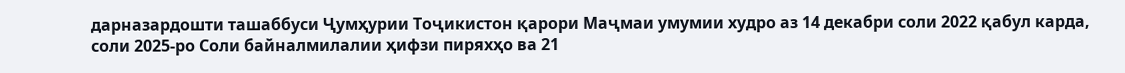дарназардошти ташаббуси Ҷумҳурии Тоҷикистон қарори Маҷмаи умумии худро аз 14 декабри соли 2022 қабул карда, соли 2025-ро Соли байналмилалии ҳифзи пиряхҳо ва 21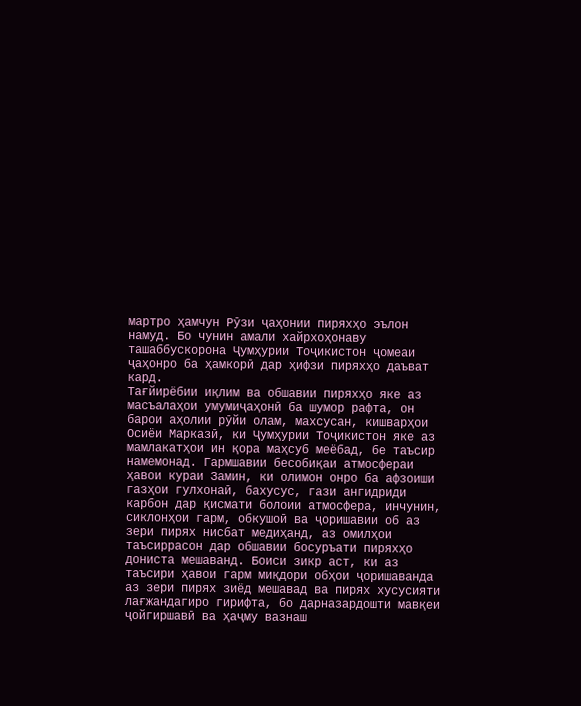мартро ҳамчун Рӯзи ҷаҳонии пиряхҳо эълон намуд. Бо чунин амали хайрхоҳонаву ташаббускорона Ҷумҳурии Тоҷикистон ҷомеаи ҷаҳонро ба ҳамкорӣ дар ҳифзи пиряхҳо даъват кард.
Тағйирёбии иқлим ва обшавии пиряхҳо яке аз масъалаҳои умумиҷаҳонӣ ба шумор рафта, он барои аҳолии рӯйи олам, махсусан, кишварҳои Осиёи Марказӣ, ки Ҷумҳурии Тоҷикистон яке аз мамлакатҳои ин қора маҳсуб меёбад, бе таъсир намемонад. Гармшавии бесобиқаи атмосфераи ҳавои кураи Замин, ки олимон онро ба афзоиши газҳои гулхонаӣ, бахусус, гази ангидриди карбон дар қисмати болоии атмосфера, инчунин, сиклонҳои гарм, обкушоӣ ва ҷоришавии об аз зери пирях нисбат медиҳанд, аз омилҳои таъсиррасон дар обшавии босуръати пиряхҳо дониста мешаванд. Боиси зикр аст, ки аз таъсири ҳавои гарм миқдори обҳои ҷоришаванда аз зери пирях зиёд мешавад ва пирях хусусияти лағжандагиро гирифта, бо дарназардошти мавқеи ҷойгиршавӣ ва ҳаҷму вазнаш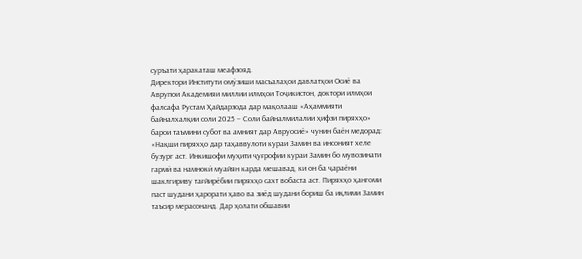суръати ҳаракаташ меафзояд.
Директори Институти омӯзиши масъалаҳои давлатҳои Осиё ва Аврупои Академияи миллии илмҳои Тоҷикистон, доктори илмҳои фалсафа Рустам Ҳайдарзода дар мақолааш «Аҳаммияти байналхалқии соли 2025 – Соли байналмилалии ҳифзи пиряхҳо» барои таъмини субот ва амният дар Авруосиё» чунин баён медорад: «Нақши пиряхҳо дар таҳаввулоти кураи Замин ва инсоният хеле бузург аст. Инкишофи муҳити ҷуғрофии кураи Замин бо мувозинати гармӣ ва намнокӣ муайян карда мешавад, ки он ба ҷараёни шаклгириву тағйирёбии пиряхҳо сахт вобаста аст. Пиряхҳо ҳангоми паст шудани ҳарорати ҳаво ва зиёд шудани бориш ба иқлими Замин таъсир мерасонанд. Дар ҳолати обшавии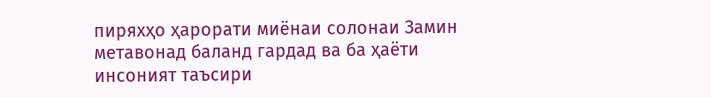пиряхҳо ҳарорати миёнаи солонаи Замин метавонад баланд гардад ва ба ҳаёти инсоният таъсири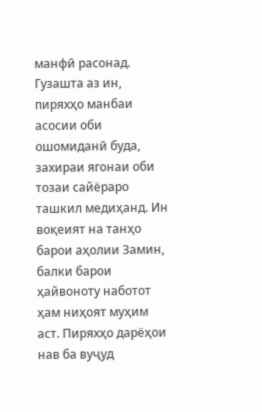манфӣ расонад. Гузашта аз ин, пиряхҳо манбаи асосии оби ошомиданӣ буда, захираи ягонаи оби тозаи сайёраро ташкил медиҳанд. Ин воқеият на танҳо барои аҳолии Замин, балки барои ҳайвоноту наботот ҳам ниҳоят муҳим аст. Пиряхҳо дарёҳои нав ба вуҷуд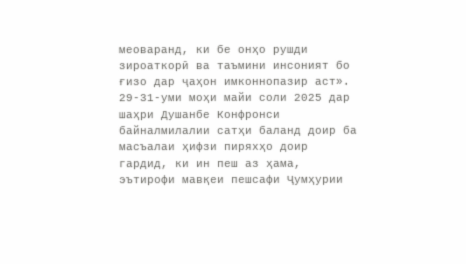меоваранд, ки бе онҳо рушди зироаткорӣ ва таъмини инсоният бо ғизо дар ҷаҳон имконнопазир аст».
29-31-уми моҳи майи соли 2025 дар шаҳри Душанбе Конфронси байналмилалии сатҳи баланд доир ба масъалаи ҳифзи пиряхҳо доир гардид, ки ин пеш аз ҳама, эътирофи мавқеи пешсафи Ҷумҳурии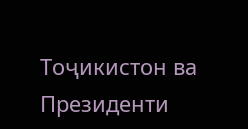Тоҷикистон ва Президенти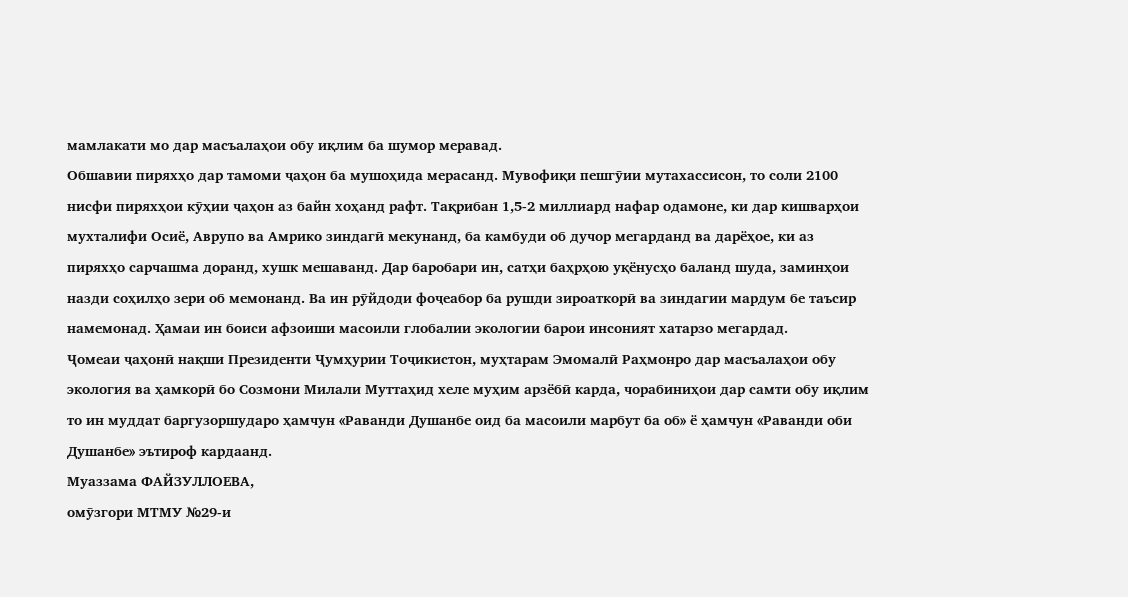мамлакати мо дар масъалаҳои обу иқлим ба шумор меравад.
Обшавии пиряхҳо дар тамоми ҷаҳон ба мушоҳида мерасанд. Мувофиқи пешгӯии мутахассисон, то соли 2100 нисфи пиряхҳои кӯҳии ҷаҳон аз байн хоҳанд рафт. Тақрибан 1,5-2 миллиард нафар одамоне, ки дар кишварҳои мухталифи Осиё, Аврупо ва Амрико зиндагӣ мекунанд, ба камбуди об дучор мегарданд ва дарёҳое, ки аз пиряхҳо сарчашма доранд, хушк мешаванд. Дар баробари ин, сатҳи баҳрҳою уқёнусҳо баланд шуда, заминҳои назди соҳилҳо зери об мемонанд. Ва ин рӯйдоди фоҷеабор ба рушди зироаткорӣ ва зиндагии мардум бе таъсир намемонад. Ҳамаи ин боиси афзоиши масоили глобалии экологии барои инсоният хатарзо мегардад.
Ҷомеаи ҷаҳонӣ нақши Президенти Ҷумҳурии Тоҷикистон, муҳтарам Эмомалӣ Раҳмонро дар масъалаҳои обу экология ва ҳамкорӣ бо Созмони Милали Муттаҳид хеле муҳим арзёбӣ карда, чорабиниҳои дар самти обу иқлим то ин муддат баргузоршударо ҳамчун «Раванди Душанбе оид ба масоили марбут ба об» ё ҳамчун «Раванди оби Душанбе» эътироф кардаанд.
Муаззама ФАЙЗУЛЛОЕВА,
омӯзгори МТМУ №29-и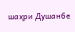шаҳри Душанбе